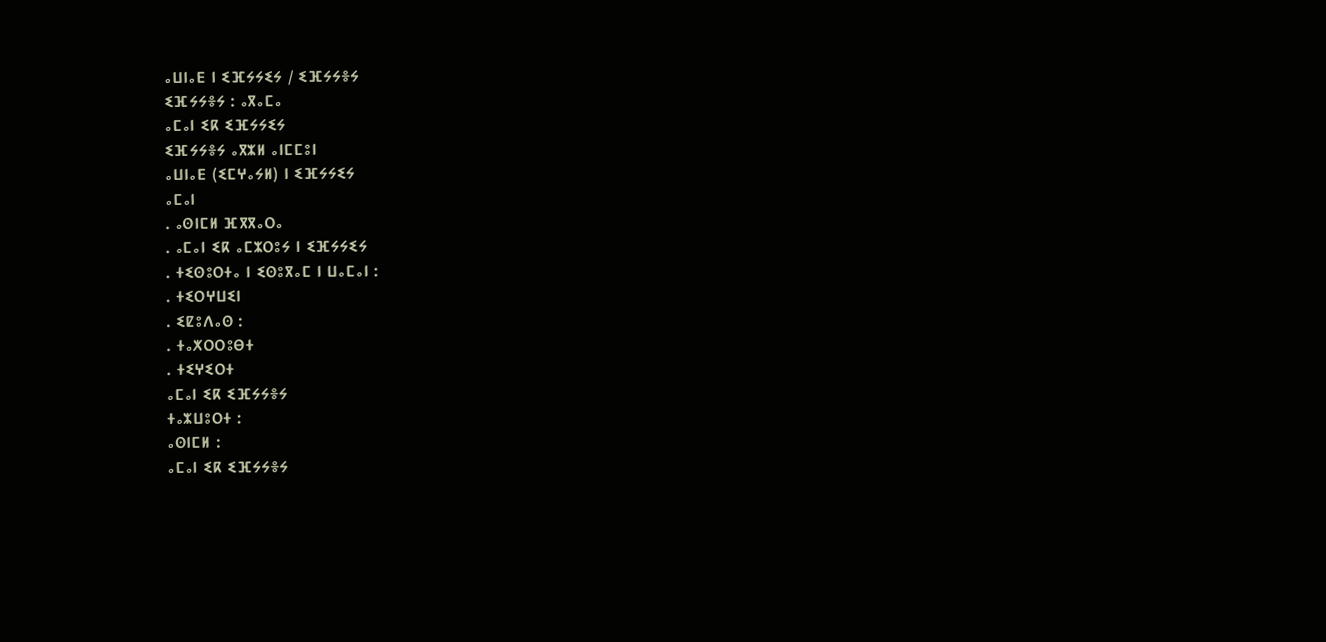ⴰⵡⵏⴰⴹ ⵏ ⵉⴼⵢⵢⵉⵢ / ⵉⴼⵢⵢⴻⵢ
ⵉⴼⵢⵢⴻⵢ : ⴰⴳⴰⵎⴰ
ⴰⵎⴰⵏ ⵉⴽ ⵉⴼⵢⵢⵉⵢ
ⵉⴼⵢⵢⴻⵢ ⴰⴳⵣⵍ ⴰⵏⵎⵎⵓⵏ
ⴰⵡⵏⴰⴹ (ⵉⵎⵖⴰⵢⵍ) ⵏ ⵉⴼⵢⵢⵉⵢ
ⴰⵎⴰⵏ
. ⴰⵙⵏⵎⵍ ⴼⴳⴳⴰⵔⴰ
. ⴰⵎⴰⵏ ⵉⴽ ⴰⵎⵣⵔⵓⵢ ⵏ ⵉⴼⵢⵢⵉⵢ
. ⵜⵉⵙⵓⵔⵜⴰ ⵏ ⵉⵙⵓⴳⴰⵎ ⵏ ⵡⴰⵎⴰⵏ :
. ⵜⵉⵔⵖⵡⵉⵏ
. ⵉⵇⵓⴷⴰⵙ :
. ⵜⴰⵅⵔⵔⵓⴱⵜ
. ⵜⵉⵖⵉⵔⵜ
ⴰⵎⴰⵏ ⵉⴽ ⵉⴼⵢⵢⴻⵢ
ⵜⴰⵣⵡⵓⵔⵜ :
ⴰⵙⵏⵎⵍ :
ⴰⵎⴰⵏ ⵉⴽ ⵉⴼⵢⵢⴻⵢ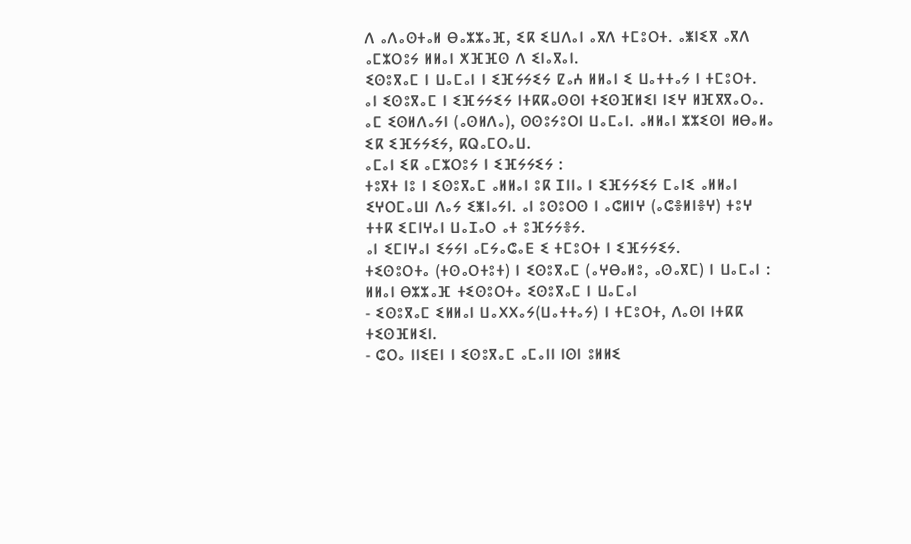ⴷ ⴰⴷⴰⵙⵜⴰⵍ ⴱⴰⵣⵣⴰⴼ, ⵉⴽ ⵉⵡⴷⴰⵏ ⴰⴳⴷ ⵜⵎⵓⵔⵜ. ⴰⵥⵏⵉⴳ ⴰⴳⴷ ⴰⵎⵣⵔⵓⵢ ⵍⵍⴰⵏ ⵅⴼⴼⵙ ⴷ ⵉⵏⴰⴳⴰⵏ.
ⵉⵙⵓⴳⴰⵎ ⵏ ⵡⴰⵎⴰⵏ ⵏ ⵉⴼⵢⵢⵉⵢ ⵇⴰⵄ ⵍⵍⴰⵏ ⵉ ⵡⴰⵜⵜⴰⵢ ⵏ ⵜⵎⵓⵔⵜ.
ⴰⵏ ⵉⵙⵓⴳⴰⵎ ⵏ ⵉⴼⵢⵢⵉⵢ ⵏⵜⴽⴽⴰⵙⵙⵏ ⵜⵉⵙⴼⵍⵉⵏ ⵏⵉⵖ ⵍⴼⴳⴳⴰⵔⴰ. ⴰⵎ ⵉⵙⵍⴷⴰⵢⵏ (ⴰⵙⵍⴷⴰ), ⵙⵙⵓⵢⵓⵔⵏ ⵡⴰⵎⴰⵏ. ⴰⵍⵍⴰⵏ ⵣⵣⵉⵙⵏ ⵍⴱⴰⵍⴰ ⵉⴽ ⵉⴼⵢⵢⵉⵢ, ⴽⵕⴰⵎⵔⴰⵡ.
ⴰⵎⴰⵏ ⵉⴽ ⴰⵎⵣⵔⵓⵢ ⵏ ⵉⴼⵢⵢⵉⵢ :
ⵜⵓⴳⵜ ⵏⵓ ⵏ ⵉⵙⵓⴳⴰⵎ ⴰⵍⵍⴰⵏ ⵓⴽ ⵊⵏⵏⴰ ⵏ ⵉⴼⵢⵢⵉⵢ ⵎⴰⵏⵉ ⴰⵍⵍⴰⵏ ⵉⵖⵔⵎⴰⵡⵏ ⴷⴰⵢ ⵉⵥⵏⴰⵢⵏ. ⴰⵏ ⵓⵙⵓⵔⵙ ⵏ ⴰⵛⵍⵏⵖ (ⴰⵛⴻⵍⵏⴻⵖ) ⵜⵓⵖ ⵜⵜⴽ ⵉⵎⵏⵖⴰⵏ ⵡⴰⵊⴰⵔ ⴰⵜ ⵓⴼⵢⵢⴻⵢ.
ⴰⵏ ⵉⵎⵏⵖⴰⵏ ⵉⵢⵢⵏ ⴰⵎⵢⴰⵛⴰⴹ ⵉ ⵜⵎⵓⵔⵜ ⵏ ⵉⴼⵢⵢⵉⵢ.
ⵜⵉⵙⵓⵔⵜⴰ (ⵜⵙⴰⵔⵜⵓⵜ) ⵏ ⵉⵙⵓⴳⴰⵎ (ⴰⵖⴱⴰⵍⵓ, ⴰⵙⴰⴳⵎ) ⵏ ⵡⴰⵎⴰⵏ :
ⵍⵍⴰⵏ ⴱⵣⵣⴰⴼ ⵜⵉⵙⵓⵔⵜⴰ ⵉⵙⵓⴳⴰⵎ ⵏ ⵡⴰⵎⴰⵏ
- ⵉⵙⵓⴳⴰⵎ ⵉⵍⵍⴰⵏ ⵡⴰⵝⵝⴰⵢ(ⵡⴰⵜⵜⴰⵢ) ⵏ ⵜⵎⵓⵔⵜ, ⴷⴰⵙⵏ ⵏⵜⴽⴽ ⵜⵉⵙⴼⵍⵉⵏ.
- ⵛⵔⴰ ⵏⵏⵉⴹⵏ ⵏ ⵉⵙⵓⴳⴰⵎ ⴰⵎⴰⵏⵏ ⵏⵙⵏ ⵓⵍⵍⵉ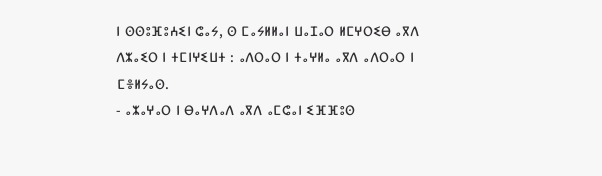ⵏ ⵙⵙⵓⴼⵓⵄⵉⵏ ⵛⴰⵢ, ⵙ ⵎⴰⵢⵍⵍⴰⵏ ⵡⴰⵊⴰⵔ ⵍⵎⵖⵔⵉⴱ ⴰⴳⴷ ⴷⵣⴰⵉⵔ ⵏ ⵜⵎⵏⵖⵉⵡⵜ : ⴰⴷⵔⴰⵔ ⵏ ⵜⴰⵖⵍⴰ ⴰⴳⴷ ⴰⴷⵔⴰⵔ ⵏ ⵎⴻⵍⵢⴰⵙ.
- ⴰⵣⴰⵖⴰⵔ ⵏ ⴱⴰⵖⴷⴰⴷ ⴰⴳⴷ ⴰⵎⵛⴰⵏ ⵉⴼⴼⵓⵙ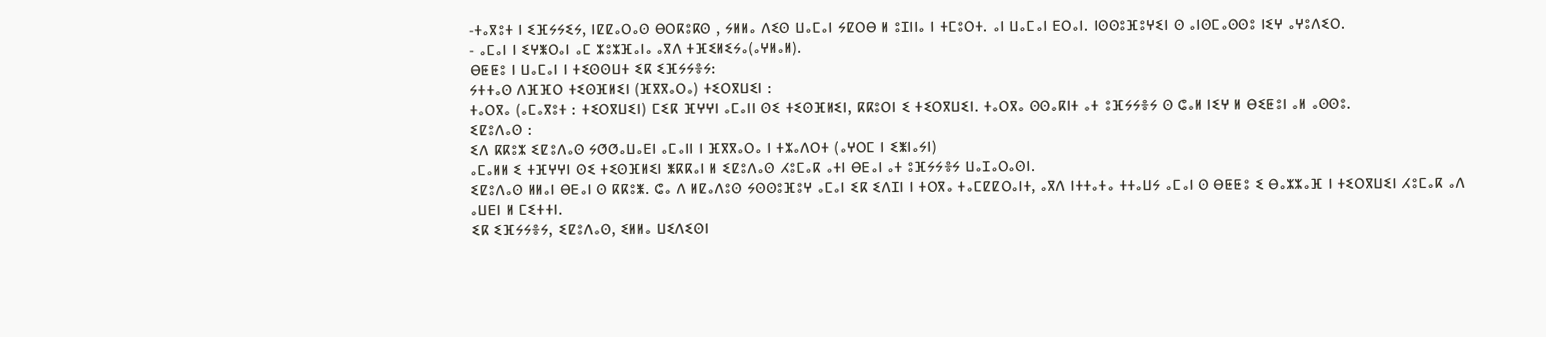-ⵜⴰⴳⵓⵜ ⵏ ⵉⴼⵢⵢⵉⵢ, ⵏⵇⵇⴰⵔⴰⵙ ⴱⵔⴽⵓⴽⵙ , ⵢⵍⵍⴰ ⴷⵉⵙ ⵡⴰⵎⴰⵏ ⵢⵇⵔⴱ ⵍ ⵓⵊⵏⵏⴰ ⵏ ⵜⵎⵓⵔⵜ. ⴰⵏ ⵡⴰⵎⴰⵏ ⴹⵔⴰⵏ. ⵏⵙⵙⵓⴼⵓⵖⵉⵏ ⵙ ⴰⵏⵙⵎⴰⵙⵙⵓ ⵏⵉⵖ ⴰⵖⵓⴷⵉⵔ.
- ⴰⵎⴰⵏ ⵏ ⵉⵖⵥⵔⴰⵏ ⴰⵎ ⵣⵓⵣⴼⴰⵏⴰ ⴰⴳⴷ ⵜⴼⵉⵍⵉⵢⴰ(ⴰⵖⵍⴰⵍ).
ⴱⵟⵟⵓ ⵏ ⵡⴰⵎⴰⵏ ⵏ ⵜⵉⵙⵙⵡⵜ ⵉⴽ ⵉⴼⵢⵢⴻⵢ:
ⵢⵜⵜⴰⵙ ⴷⴼⴼⵔ ⵜⵉⵙⴼⵍⵉⵏ (ⴼⴳⴳⴰⵔⴰ) ⵜⵉⵔⴳⵡⵉⵏ :
ⵜⴰⵔⴳⴰ (ⴰⵎⴰⴳⵓⵜ : ⵜⵉⵔⴳⵡⵉⵏ) ⵎⵉⴽ ⴼⵖⵖⵏ ⴰⵎⴰⵏⵏ ⵙⵉ ⵜⵉⵙⴼⵍⵉⵏ, ⴽⴽⵓⵔⵏ ⵉ ⵜⵉⵔⴳⵡⵉⵏ. ⵜⴰⵔⴳⴰ ⵙⵙⴰⴽⵏⵜ ⴰⵜ ⵓⴼⵢⵢⴻⵢ ⵙ ⵛⴰⵍ ⵏⵉⵖ ⵍ ⴱⵉⵟⵓⵏ ⴰⵍ ⴰⵙⵙⵓ.
ⵉⵇⵓⴷⴰⵙ :
ⵉⴷ ⴽⴽⵓⵣ ⵉⵇⵓⴷⴰⵙ ⵢⵚⵚⴰⵡⴰⴹⵏ ⴰⵎⴰⵏⵏ ⵏ ⴼⴳⴳⴰⵔⴰ ⵏ ⵜⵣⴰⴷⵔⵜ (ⴰⵖⵔⵎ ⵏ ⵉⵥⵏⴰⵢⵏ)
ⴰⵎⴰⵍⵍ ⵉ ⵜⴼⵖⵖⵏ ⵙⵉ ⵜⵉⵙⴼⵍⵉⵏ ⵥⴽⴽⴰⵏ ⵍ ⵉⵇⵓⴷⴰⵙ ⵃⵓⵎⴰⴽ ⴰⵜⵏ ⴱⴹⴰⵏ ⴰⵜ ⵓⴼⵢⵢⴻⵢ ⵡⴰⵊⴰⵔⴰⵙⵏ.
ⵉⵇⵓⴷⴰⵙ ⵍⵍⴰⵏ ⴱⴹⴰⵏ ⵙ ⴽⴽⵓⵥ. ⵛⴰ ⴷ ⵍⵇⴰⴷⵓⵙ ⵢⵙⵙⵓⴼⵓⵖ ⴰⵎⴰⵏ ⵉⴽ ⵉⴷⵊⵏ ⵏ ⵜⵔⴳⴰ ⵜⴰⵎⵇⵇⵔⴰⵏⵜ, ⴰⴳⴷ ⵏⵜⵜⴰⵜⴰ ⵜⵜⴰⵡⵢ ⴰⵎⴰⵏ ⵙ ⴱⵟⵟⵓ ⵉ ⴱⴰⵣⵣⴰⴼ ⵏ ⵜⵉⵔⴳⵡⵉⵏ ⵃⵓⵎⴰⴽ ⴰⴷ ⴰⵡⴹⵏ ⵍ ⵎⵉⵜⵜⵏ.
ⵉⴽ ⵉⴼⵢⵢⴻⵢ, ⵉⵇⵓⴷⴰⵙ, ⵉⵍⵍⴰ ⵡⵉⴷⵉⵙⵏ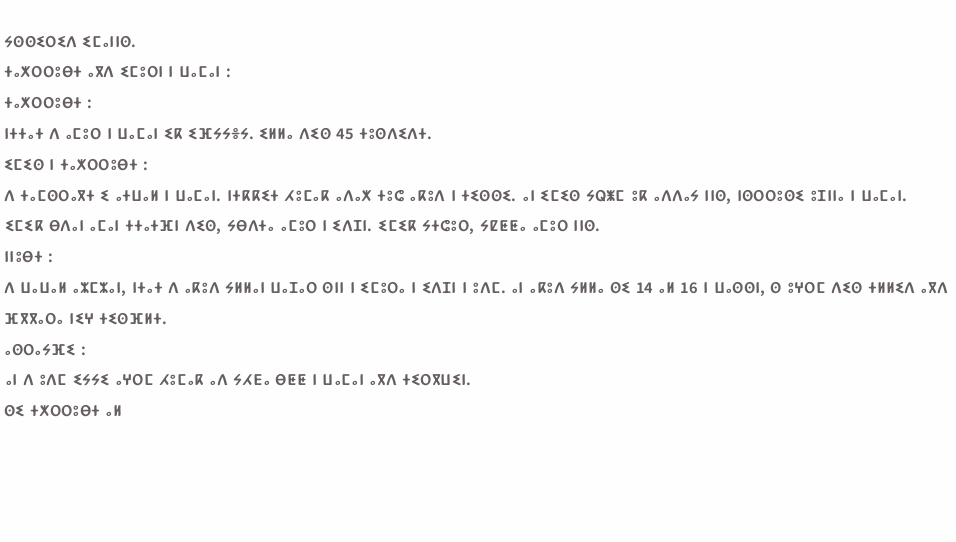ⵢⵙⵙⵉⵔⵉⴷ ⵉⵎⴰⵏⵏⵙ.
ⵜⴰⵅⵔⵔⵓⴱⵜ ⴰⴳⴷ ⵉⵎⵓⵔⵏ ⵏ ⵡⴰⵎⴰⵏ :
ⵜⴰⵅⵔⵔⵓⴱⵜ :
ⵏⵜⵜⴰⵜ ⴷ ⴰⵎⵓⵔ ⵏ ⵡⴰⵎⴰⵏ ⵉⴽ ⵉⴼⵢⵢⴻⵢ. ⵉⵍⵍⴰ ⴷⵉⵙ 45 ⵜⵓⵙⴷⵉⴷⵜ.
ⵉⵎⵉⵙ ⵏ ⵜⴰⵅⵔⵔⵓⴱⵜ :
ⴷ ⵜⴰⵎⵙⵔⴰⴳⵜ ⵉ ⴰⵜⵡⴰⵍ ⵏ ⵡⴰⵎⴰⵏ. ⵏⵜⴽⴽⵉⵜ ⵃⵓⵎⴰⴽ ⴰⴷⴰⵅ ⵜⵓⵛ ⴰⴽⵓⴷ ⵏ ⵜⵉⵙⵙⵉ. ⴰⵏ ⵉⵎⵉⵙ ⵢⵕⵥⵎ ⵓⴽ ⴰⴷⴷⴰⵢ ⵏⵏⵙ, ⵏⵙⵔⵔⵓⵙⵉ ⵓⵊⵏⵏⴰ ⵏ ⵡⴰⵎⴰⵏ. ⵉⵎⵉⴽ ⴱⴷⴰⵏ ⴰⵎⴰⵏ ⵜⵜⴰⵜⴼⵏ ⴷⵉⵙ, ⵢⴱⴷⵜⴰ ⴰⵎⵓⵔ ⵏ ⵉⴷⵊⵏ. ⵉⵎⵉⴽ ⵢⵜⵛⵓⵔ, ⵢⵇⵟⵟⴰ ⴰⵎⵓⵔ ⵏⵏⵙ.
ⵏⵏⵓⴱⵜ :
ⴷ ⵡⴰⵡⴰⵍ ⴰⵣⵎⵣⴰⵏ, ⵏⵜⴰⵜ ⴷ ⴰⴽⵓⴷ ⵢⵍⵍⴰⵏ ⵡⴰⵊⴰⵔ ⵙⵏⵏ ⵏ ⵉⵎⵓⵔⴰ ⵏ ⵉⴷⵊⵏ ⵏ ⵓⴷⵎ. ⴰⵏ ⴰⴽⵓⴷ ⵢⵍⵍⴰ ⵙⵉ 14 ⴰⵍ 16 ⵏ ⵡⴰⵙⵙⵏ, ⵙ ⵓⵖⵔⵎ ⴷⵉⵙ ⵜⵍⵍⵉⴷ ⴰⴳⴷ ⴼⴳⴳⴰⵔⴰ ⵏⵉⵖ ⵜⵉⵙⴼⵍⵜ.
ⴰⵙⵔⴰⵢⴼⵉ :
ⴰⵏ ⴷ ⵓⴷⵎ ⵉⵢⵢⵉ ⴰⵖⵔⵎ ⵃⵓⵎⴰⴽ ⴰⴷ ⵢⵃⴹⴰ ⴱⵟⵟ ⵏ ⵡⴰⵎⴰⵏ ⴰⴳⴷ ⵜⵉⵔⴳⵡⵉⵏ.
ⵙⵉ ⵜⵅⵔⵔⵓⴱⵜ ⴰⵍ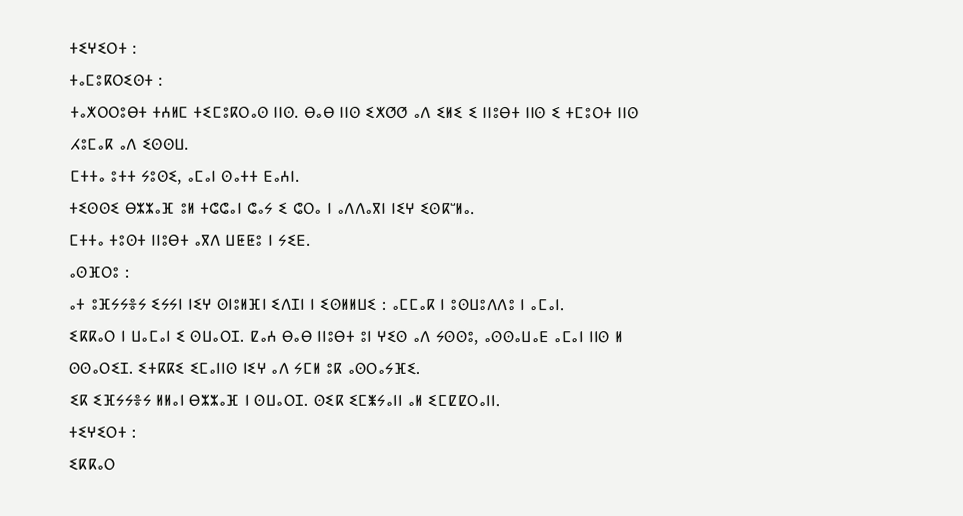ⵜⵉⵖⵉⵔⵜ :
ⵜⴰⵎⵓⴽⵔⵉⵙⵜ :
ⵜⴰⵅⵔⵔⵓⴱⵜ ⵜⵄⵍⵎ ⵜⵉⵎⵓⴽⵔⴰⵙ ⵏⵏⵙ. ⴱⴰⴱ ⵏⵏⵙ ⵉⵅⵚⵚ ⴰⴷ ⵉⵍⵉ ⵉ ⵏⵏⵓⴱⵜ ⵏⵏⵙ ⵉ ⵜⵎⵓⵔⵜ ⵏⵏⵙ ⵃⵓⵎⴰⴽ ⴰⴷ ⵉⵙⵙⵡ.
ⵎⵜⵜⴰ ⵓⵜⵜ ⵢⵓⵙⵉ, ⴰⵎⴰⵏ ⵙⴰⵜⵜ ⴹⴰⵄⵏ.
ⵜⵉⵙⵙⵉ ⴱⵣⵣⴰⴼ ⵓⵍ ⵜⵛⵛⴰⵏ ⵛⴰⵢ ⵉ ⵛⵔⴰ ⵏ ⴰⴷⴷⴰⴳⵏ ⵏⵉⵖ ⵉⵙⴽⵯⵍⴰ.
ⵎⵜⵜⴰ ⵜⵓⵙⵜ ⵏⵏⵓⴱⵜ ⴰⴳⴷ ⵡⵟⵟⵓ ⵏ ⵢⵉⴹ.
ⴰⵙⴼⵔⵓ :
ⴰⵜ ⵓⴼⵢⵢⴻⵢ ⵉⵢⵢⵏ ⵏⵉⵖ ⵙⵏⵓⵍⴼⵏ ⵉⴷⵊⵏ ⵏ ⵉⵙⵍⵍⵡⵉ : ⴰⵎⵎⴰⴽ ⵏ ⵓⵙⵡⵓⴷⴷⵓ ⵏ ⴰⵎⴰⵏ.
ⵉⴽⴽⴰⵔ ⵏ ⵡⴰⵎⴰⵏ ⵉ ⵙⵡⴰⵔⵊ. ⵇⴰⵄ ⴱⴰⴱ ⵏⵏⵓⴱⵜ ⵓⵏ ⵖⵉⵙ ⴰⴷ ⵢⵙⵙⵓ, ⴰⵙⵙⴰⵡⴰⴹ ⴰⵎⴰⵏ ⵏⵏⵙ ⵍ ⵙⵙⴰⵔⵉⵊ. ⵉⵜⴽⴽⵉ ⵉⵎⴰⵏⵏⵙ ⵏⵉⵖ ⴰⴷ ⵢⵎⵍ ⵓⴽ ⴰⵙⵔⴰⵢⴼⵉ.
ⵉⴽ ⵉⴼⵢⵢⴻⵢ ⵍⵍⴰⵏ ⴱⵣⵣⴰⴼ ⵏ ⵙⵡⴰⵔⵊ. ⵙⵉⴽ ⵉⵎⵥⵢⴰⵏⵏ ⴰⵍ ⵉⵎⵇⵇⵔⴰⵏⵏ.
ⵜⵉⵖⵉⵔⵜ :
ⵉⴽⴽⴰⵔ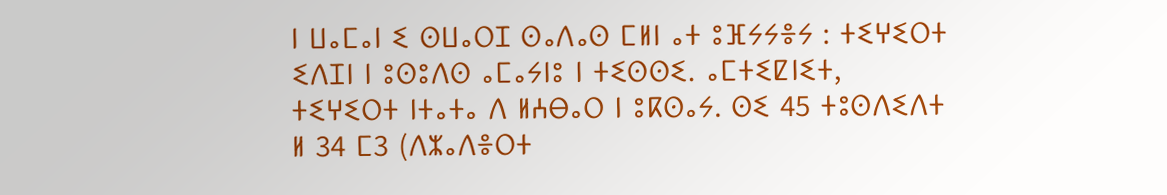ⵏ ⵡⴰⵎⴰⵏ ⵉ ⵙⵡⴰⵔⵊ ⵙⴰⴷⴰⵙ ⵎⵍⵏ ⴰⵜ ⵓⴼⵢⵢⴻⵢ : ⵜⵉⵖⵉⵔⵜ ⵉⴷⵊⵏ ⵏ ⵓⵙⵓⴷⵙ ⴰⵎⴰⵢⵏⵓ ⵏ ⵜⵉⵙⵙⵉ. ⴰⵎⵜⵉⵇⵏⵉⵜ, ⵜⵉⵖⵉⵔⵜ ⵏⵜⴰⵜⴰ ⴷ ⵍⵄⴱⴰⵔ ⵏ ⵓⴽⵙⴰⵢ. ⵙⵉ 45 ⵜⵓⵙⴷⵉⴷⵜ ⵍ 34 ⵎ3 (ⴷⵣⴰⴷⴻⵔⵜ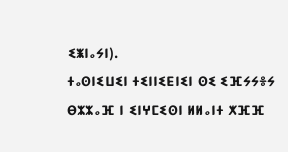ⵉⵥⵏⴰⵢⵏ).
ⵜⴰⵙⵏⵉⵡⵉⵏ ⵜⵉⵏⵏⵉⴹⵏⵉⵏ ⵙⵉ ⵉⴼⵢⵢⴻⵢ
ⴱⵣⵣⴰⴼ ⵏ ⵉⵏⵖⵎⵉⵙⵏ ⵍⵍⴰⵏⵜ ⵅⴼⴼ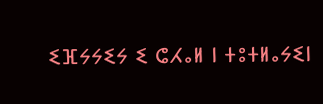ⵉⴼⵢⵢⵉⵢ ⵉ ⵛⵃⴰⵍ ⵏ ⵜⵓⵜⵍⴰⵢⵉⵏ